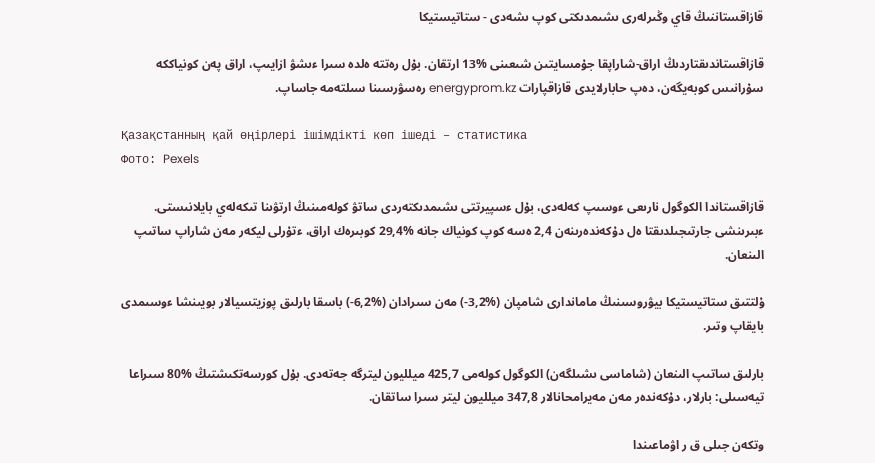قازاقستاننىڭ قاي وڭىرلەرى ىشىمدىكتى كوپ ىشەدى - ستاتيستيكا

قازاقستاندىقتاردىڭ اراق-شاراپقا جۇمسايتىن شىعىنى %13 ارتقان. بۇل رەتتە ەلدە سىرا ءىشۋ ازايىپ، اراق پەن كونياككە سۇرانىس كوبەيگەن، دەپ حابارلايدى قازاقپارات energyprom.kz رەسۋرسىنا سىلتەمە جاساپ.

Қазақстанның қай өңірлері ішімдікті көп ішеді – статистика
Фото: Pexels

قازاقستاندا الكوگول نارىعى ءوسىپ كەلەدى، بۇل ءسپيرتتى ىشىمدىكتەردى ساتۋ كولەمىنىڭ ارتۋىنا تىكەلەي بايلانىستى. ءبىرىنشى جارتىجىلدىقتا ەل دۇكەندەرىنەن 2,4 ەسە كوپ كونياك جانە %29,4 كوبىرەك اراق، ءتۇرلى ليكەر مەن شاراپ ساتىپ الىنعان.

ۇلتتىق ستاتيستيكا بيۋروسىنىڭ ماماندارى شامپان (%3,2-) مەن سىرادان (%6,2-) باسقا بارلىق پوزيتسيالار بويىنشا ءوسىمدى بايقاپ وتىر.

بارلىق ساتىپ الىنعان (شاماسى ىشىلگەن) الكوگول كولەمى 425,7 ميلليون ليترگە جەتەدى. بۇل كورسەتكىشتىڭ %80 سىراعا تيەسىلى: بارلار، دۇكەندەر مەن مەيرامحانالار 347,8 ميلليون ليتر سىرا ساتقان.

وتكەن جىلى ق ر اۋماعىندا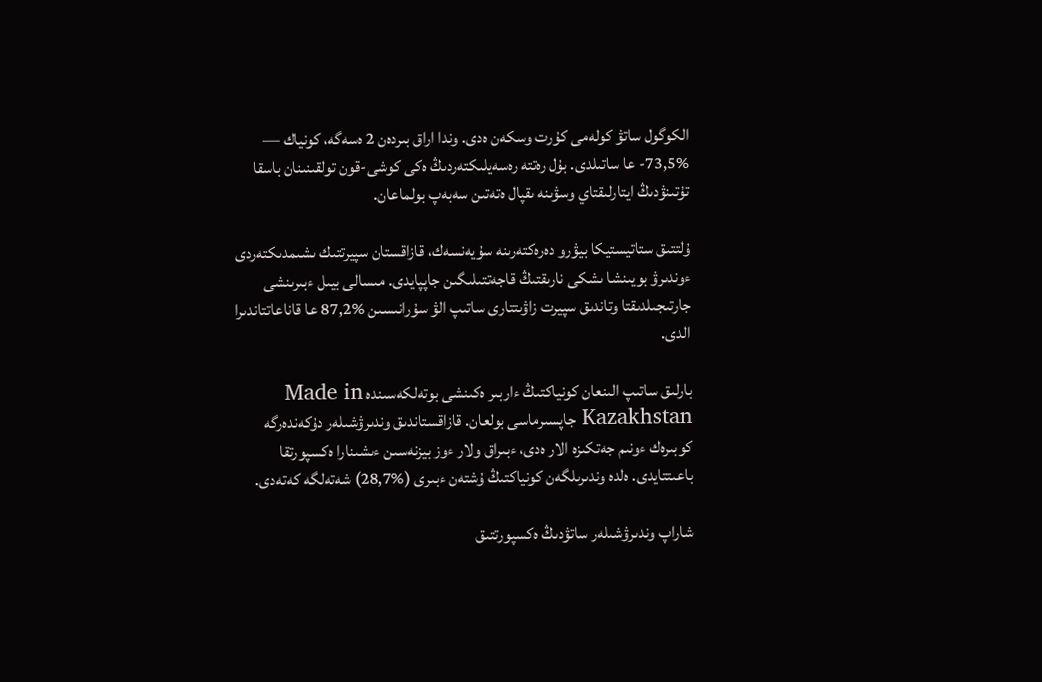الكوگول ساتۋ كولەمى كۇرت وسكەن ەدى. وندا اراق بىردەن 2 ەسەگە، كونياك — %73,5- عا ساتىلدى. بۇل رەتتە رەسەيلىكتەردىڭ ەكى كوشى-قون تولقىنىنان باسقا تۇتىنۋدىڭ ايتارلىقتاي وسۋىنە ىقپال ەتەتىن سەبەپ بولماعان.

ۇلتتىق ستاتيستيكا بيۋرو دەرەكتەرىنە سۇيەنسەك، قازاقستان سپيرتتىك ىشىمدىكتەردى ءوندىرۋ بويىنشا ىشكى نارىقتىڭ قاجەتتىلىگىن جاپپايدى. مىسالى بيىل ءبىرىنشى جارتىجىلدىقتا وتاندىق سپيرت زاۋىتتارى ساتىپ الۋ سۇرانىسىن %87,2 عا قاناعاتتاندىرا الدى.

بارلىق ساتىپ الىنعان كونياكتىڭ ءاربىر ەكىنشى بوتەلكەسىندە Made in Kazakhstan جاپسىرماسى بولعان. قازاقستاندىق وندىرۋشىلەر دۇكەندەرگە كوبىرەك ءونىم جەتكىزە الار ەدى، ءبىراق ولار ءوز بيزنەسىن ءىشىنارا ەكسپورتقا باعىتتايدى. ەلدە وندىرىلگەن كونياكتىڭ ۇشتەن ءبىرى (%28,7) شەتەلگە كەتەدى.

شاراپ وندىرۋشىلەر ساتۋدىڭ ەكسپورتتىق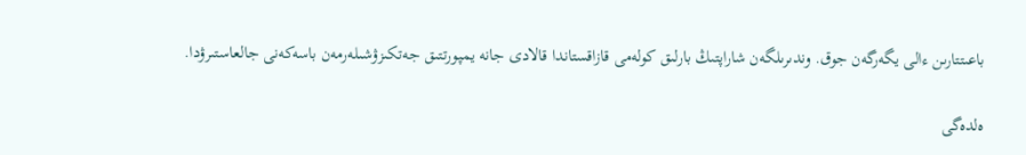باعىتتارىن ءالى يگەرگەن جوق. وندىرىلگەن شاراپتىڭ بارلىق كولەمى قازاقستاندا قالادى جانە يمپورتتىق جەتكىزۋشىلەرمەن باسەكەنى جالعاستىرۋدا.

ەلدەگى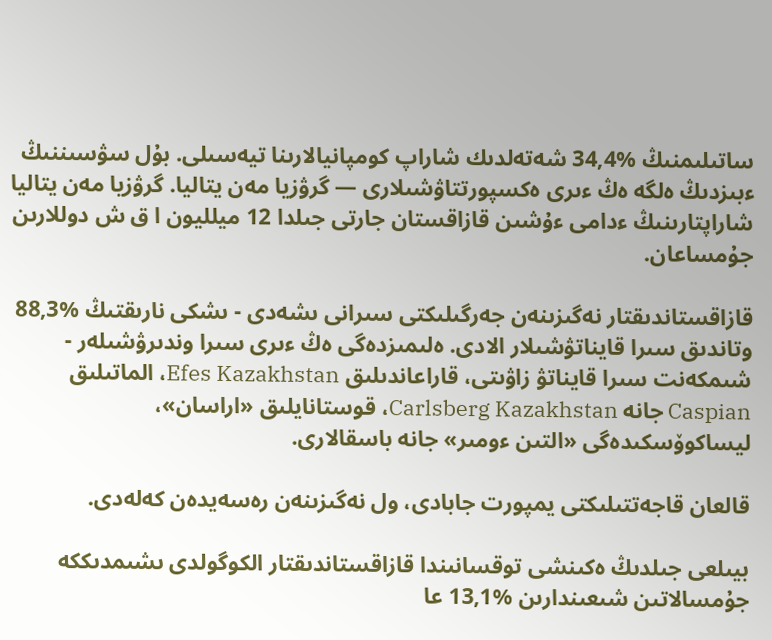ساتىلىمنىڭ %34,4 شەتەلدىك شاراپ كومپانيالارىنا تيەسىلى. بۇل سۋسىننىڭ ءبىزدىڭ ەلگە ەڭ ءىرى ەكسپورتتاۋشىلارى — گرۋزيا مەن يتاليا. گرۋزيا مەن يتاليا شاراپتارىنىڭ ءدامى ءۇشىن قازاقستان جارتى جىلدا 12 ميلليون ا ق ش دوللارىن جۇمساعان.

قازاقستاندىقتار نەگىزىنەن جەرگىلىكتى سىرانى ىشەدى - ىشكى نارىقتىڭ %88,3 وتاندىق سىرا قايناتۋشىلار الادى. ەلىمىزدەگى ەڭ ءىرى سىرا وندىرۋشىلەر - شىمكەنت سىرا قايناتۋ زاۋىتى، قاراعاندىلىق Efes Kazakhstan، الماتىلىق Caspian جانە Carlsberg Kazakhstan، قوستانايلىق «اراسان»، ليساكوۆسكىدەگى «التىن ءومىر» جانە باسقالارى.

قالعان قاجەتتىلىكتى يمپورت جابادى، ول نەگىزىنەن رەسەيدەن كەلەدى.

بيىلعى جىلدىڭ ەكىنشى توقسانىندا قازاقستاندىقتار الكوگولدى ىشىمدىككە جۇمسالاتىن شىعىندارىن %13,1 عا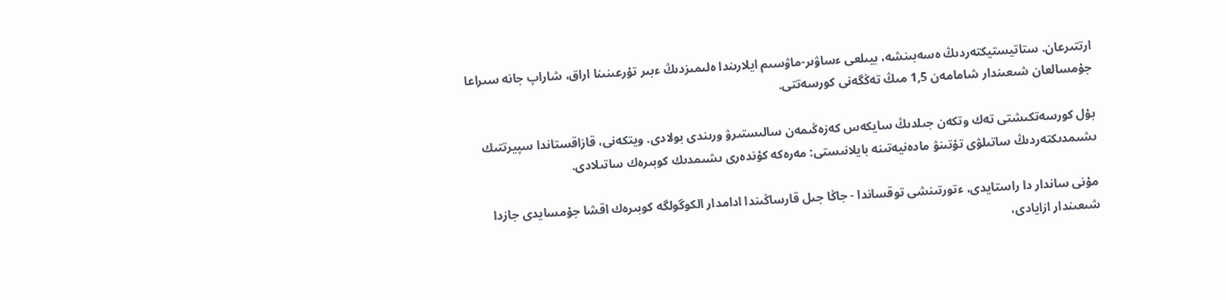ارتتىرعان. ستاتيستيكتەردىڭ ەسەبىنشە، بيىلعى ءساۋىر-ماۋسىم ايلارىندا ەلىمىزدىڭ ءبىر تۇرعىنىنا اراق، شاراپ جانە سىراعا جۇمسالعان شىعىندار شامامەن 1,5 مىڭ تەڭگەنى كورسەتتى.

بۇل كورسەتكىشتى تەك وتكەن جىلدىڭ سايكەس كەزەڭىمەن سالىستىرۋ ورىندى بولادى. ويتكەنى، قازاقستاندا سپيرتتىك ىشىمدىكتەردىڭ ساتىلۋى تۇتىنۋ مادەنيەتىنە بايلانىستى: مەرەكە كۇندەرى ىشىمدىك كوبىرەك ساتىلادى.

مۇنى ساندار دا راستايدى، ءتورتىنشى توقساندا - جاڭا جىل قارساڭىندا ادامدار الكوگولگە كوبىرەك اقشا جۇمسايدى جازدا شىعىندار ازايادى،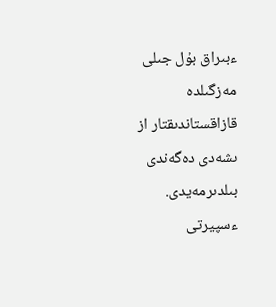ءبىراق بۇل جىلى مەزگىلدە قازاقستاندىقتار از ىشەدى دەگەندى بىلدىرمەيدى. ءسپيرتى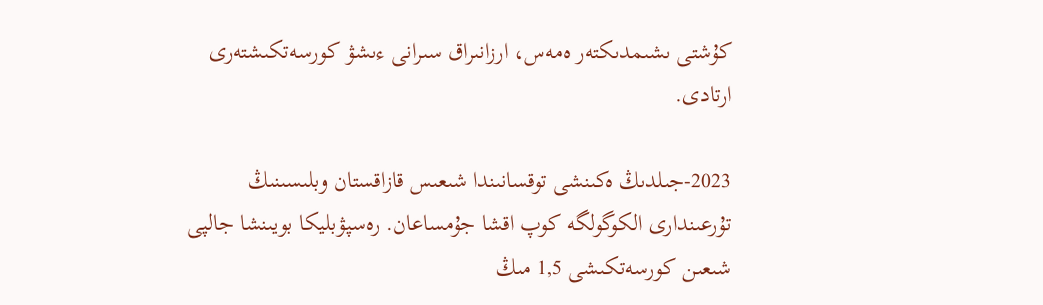كۇشتى ىشىمدىكتەر ەمەس، ارزانىراق سىرانى ءىشۋ كورسەتكىشتەرى ارتادى.

2023-جىلدىڭ ەكىنشى توقسانىندا شىعىس قازاقستان وبلىسىنىڭ تۇرعىندارى الكوگولگە كوپ اقشا جۇمساعان. رەسپۋبليكا بويىنشا جالپى شىعىن كورسەتكىشى 1,5 مىڭ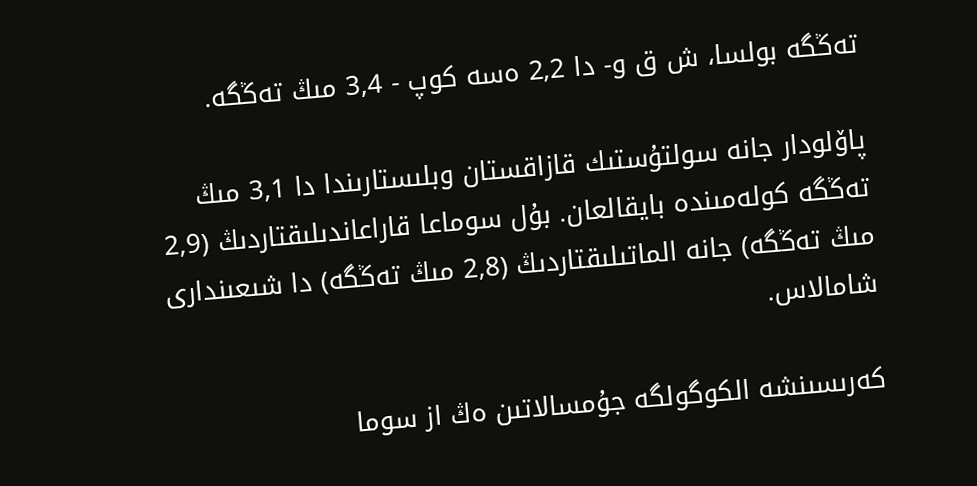تەڭگە بولسا، ش ق و- دا 2,2 ەسە كوپ - 3,4 مىڭ تەڭگە.

پاۆلودار جانە سولتۇستىك قازاقستان وبلىستارىندا دا 3,1 مىڭ تەڭگە كولەمىندە بايقالعان. بۇل سوماعا قاراعاندىلىقتاردىڭ (2,9 مىڭ تەڭگە) جانە الماتىلىقتاردىڭ (2,8 مىڭ تەڭگە) دا شىعىندارى شامالاس.

كەرىسىنشە الكوگولگە جۇمسالاتىن ەڭ از سوما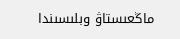ماڭعىستاۋ وبلىسىندا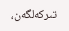تىركەلگەن،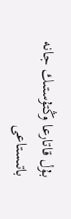بۇل قاتارعا وڭتۇستىك جانە باتىستاعى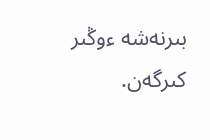بىرنەشە ءوڭىر كىرگەن.